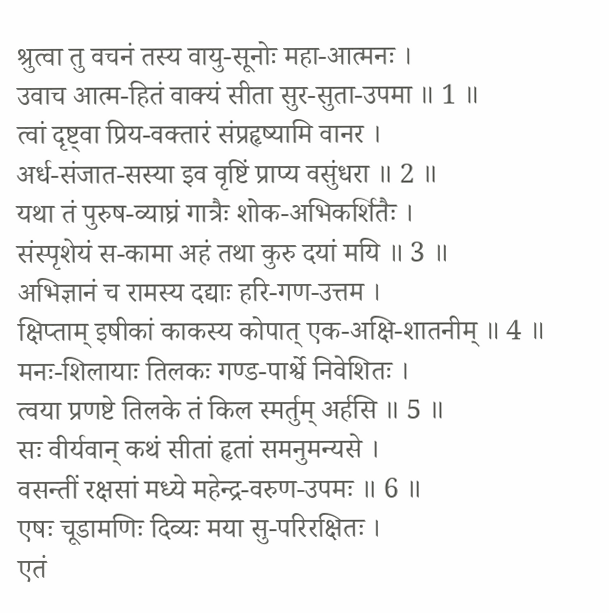श्रुत्वा तु वचनं तस्य वायु-सूनोः महा-आत्मनः ।
उवाच आत्म-हितं वाक्यं सीता सुर-सुता-उपमा ॥ 1 ॥
त्वां दृष्ट्वा प्रिय-वक्तारं संप्रहृष्यामि वानर ।
अर्ध-संजात-सस्या इव वृष्टिं प्राप्य वसुंधरा ॥ 2 ॥
यथा तं पुरुष-व्याघ्रं गात्रैः शोक-अभिकर्शितैः ।
संस्पृशेयं स-कामा अहं तथा कुरु दयां मयि ॥ 3 ॥
अभिज्ञानं च रामस्य दद्याः हरि-गण-उत्तम ।
क्षिप्ताम् इषीकां काकस्य कोपात् एक-अक्षि-शातनीम् ॥ 4 ॥
मनः-शिलायाः तिलकः गण्ड-पार्श्वे निवेशितः ।
त्वया प्रणष्टे तिलके तं किल स्मर्तुम् अर्हसि ॥ 5 ॥
सः वीर्यवान् कथं सीतां हृतां समनुमन्यसे ।
वसन्तीं रक्षसां मध्ये महेन्द्र-वरुण-उपमः ॥ 6 ॥
एषः चूडामणिः दिव्यः मया सु-परिरक्षितः ।
एतं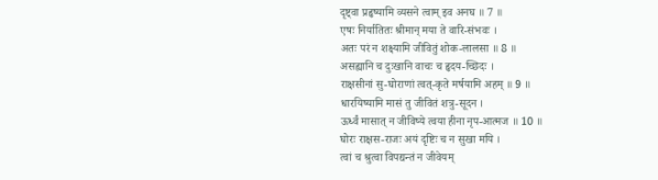दृष्ट्वा प्रहृष्यामि व्यसने त्वाम् इव अनघ ॥ 7 ॥
एषः निर्यातितः श्रीमान् मया ते वारि-संभवः ।
अतः परं न शक्ष्यामि जीवितुं शोक-लालसा ॥ 8 ॥
असह्यानि च दुःखानि वाचः च हृदय-च्छिदः ।
राक्षसीनां सु-घोराणां त्वत्-कृते मर्षयामि अहम् ॥ 9 ॥
धारयिष्यामि मासं तु जीवितं शत्रु-सूदन ।
ऊर्ध्वं मासात् न जीविष्ये त्वया हीना नृप-आत्मज ॥ 10 ॥
घोरः राक्षस-राजः अयं दृष्टिः च न सुखा मयि ।
त्वां च श्रुत्वा विपद्यन्तं न जीवेयम्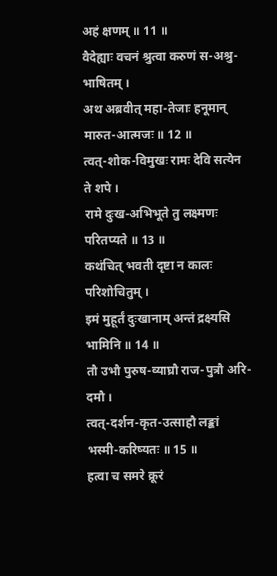अहं क्षणम् ॥ 11 ॥
वैदेह्याः वचनं श्रुत्वा करुणं स-अश्रु-भाषितम् ।
अथ अब्रवीत् महा-तेजाः हनूमान् मारुत-आत्मजः ॥ 12 ॥
त्वत्-शोक-विमुखः रामः देवि सत्येन ते शपे ।
रामे दुःख-अभिभूते तु लक्ष्मणः परितप्यते ॥ 13 ॥
कथंचित् भवती दृष्टा न कालः परिशोचितुम् ।
इमं मुहूर्तं दुःखानाम् अन्तं द्रक्ष्यसि भामिनि ॥ 14 ॥
तौ उभौ पुरुष-व्याघ्रौ राज-पुत्रौ अरि-दमौ ।
त्वत्-दर्शन-कृत-उत्साहौ लङ्कां भस्मी-करिष्यतः ॥ 15 ॥
हत्वा च समरे क्रूरं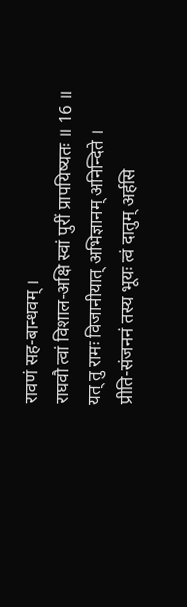रावणं सह-बान्धवम् ।
राघवौ त्वां विशाल-अक्षि स्वां पुरीं प्रापयिष्यतः ॥ 16 ॥
यत् तु रामः विजानीयात् अभिज्ञानम् अनिन्दिते ।
प्रीति-संजननं तस्य भूयः त्वं दातुम् अर्हसि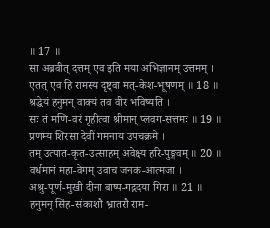॥ 17 ॥
सा अब्रवीत् दत्तम् एव इति मया अभिज्ञानम् उत्तमम् ।
एतत् एव हि रामस्य दृष्ट्वा मत्-केश-भूषणम् ॥ 18 ॥
श्रद्धेयं हनुमन् वाक्यं तव वीर भविष्यति ।
सः तं मणि-वरं गृहीत्वा श्रीमान् प्लवग-सत्तमः ॥ 19 ॥
प्रणम्य शिरसा देवीं गमनाय उपचक्रमे ।
तम् उत्पात-कृत-उत्साहम् अवेक्ष्य हरि-पुङ्गवम् ॥ 20 ॥
वर्धमानं महा-वेगम् उवाच जनक-आत्मजा ।
अश्रु-पूर्ण-मुखी दीना बाष्प-गद्गदया गिरा ॥ 21 ॥
हनुमन् सिंह-संकाशौ भ्रातरौ राम-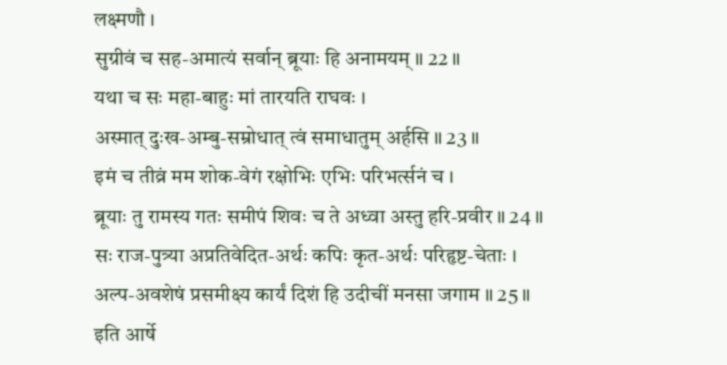लक्ष्मणौ ।
सुग्रीवं च सह-अमात्यं सर्वान् ब्रूयाः हि अनामयम् ॥ 22 ॥
यथा च सः महा-बाहुः मां तारयति राघवः ।
अस्मात् दुःख-अम्बु-सम्रोधात् त्वं समाधातुम् अर्हसि ॥ 23 ॥
इमं च तीव्रं मम शोक-वेगं रक्षोभिः एभिः परिभर्त्सनं च ।
ब्रूयाः तु रामस्य गतः समीपं शिवः च ते अध्वा अस्तु हरि-प्रवीर ॥ 24 ॥
सः राज-पुत्र्या अप्रतिवेदित-अर्थः कपिः कृत-अर्थः परिहृष्ट-चेताः ।
अल्प-अवशेषं प्रसमीक्ष्य कार्यं दिशं हि उदीचीं मनसा जगाम ॥ 25 ॥
इति आर्षे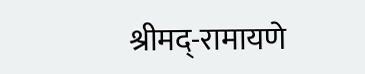श्रीमद्-रामायणे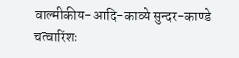वाल्मीकीय-आदि-काव्ये सुन्दर-काण्डे चत्वारिंशः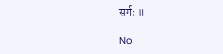सर्गः ॥

No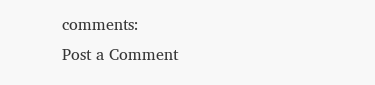comments:
Post a Comment